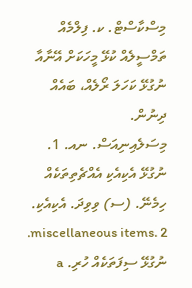މިސްކާސްޓް. ކ. ފިލްމެއް ތަމްސީލެއް ކުޅޭ މީހަކަށް އޭނާއާ ނުގުޅޭ ކަހަލަ ރޯލެއް، ބައެއް ދިނުން.
މިސަލެއިނިއަސް. ނއ. 1. ނުގުޅޭ އެކިއެކި އެއްޗެތިތަކެއް ހިމެނޭ. (ސ) ވިވިދަ. އެކިއެކި. miscellaneous items. 2. ނުގުޅޭ ސިފަތަކެއް ހުރި. a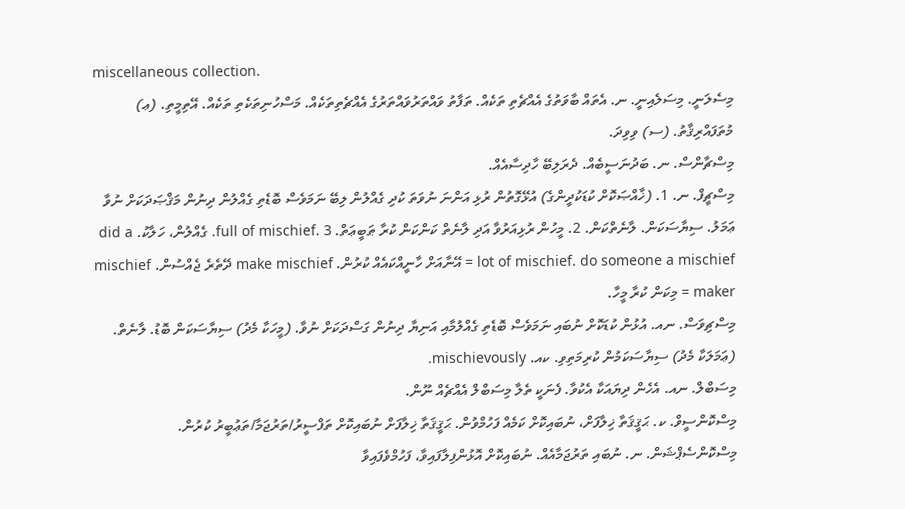miscellaneous collection.
މިސެލަނީ. މިސަލެއިނީ. ނ. އެތައް ބާވަތުގެ އެއްޗެތި ތަކެއް. ތަފާތު ވައްތަރުވައްތަރުގެ އެއްޗެތިތަކެއް. މަސްހުނިތަކެތި ތަކެއް. އޭތިމީތި. (ޢ) މުތަފައްރިޤާތު. (ސ) ވިވިދަ.
މިސްޗާންސް. ނ. ބަދުނަސީބެއް. ދެރަލިބޭ ހާދިސާއެއް.
މިސްޗީފް. ނ. 1. (ޚާއްޞަކޮށް ކުޑަކުދީންގެ) އުޅޭގޮތުން ރުޅި އަންނަ ނުވަތަ ކުދި ގެއްލުން ލިބޭ ނަމަވެސް ބޮޑެތި ގެއްލުން ދިނުން މަޤްޞަދަކަށް ނުވާ ޢަމަލު. ސިޔާސަކަން. ލާނެތްކަން. 2. މީހުން ރުޅިއަރުވާ އަދި ލާނެތް ކަންކަން ކުރާ ޠަބީޢަތް. full of mischief. 3. ގެއްލުން، ހަލާކު. did a lot of mischief. do someone a mischief = އޭނާއަށް ހާނީއްކައެއް ކުރުން. make mischief ދޭތެރެ ޖެއްސުން. mischief maker = މިކަން ކުރާ މީހާ.
މިސްޗިވަސް. ނއ. އުޅުން ކުޑަކޮށް ނުބައި ނަމަވެސް ބޮޑެތި ގެއްލުމާއި އަނިޔާ ދިނުން ގަސްދަކަށް ނުވާ. (މީހަކާ މެދު) ސިޔާސަކަން ބޮޑު. ލާނެތް. (ޢަމަލަކާ މެދު) ސިޔާސަކަމުން ކުރިމަތިވި. ކއ. mischievously.
މިސަބްލް. ނއ. އެހެން ދިޔައަކާ އެކުވާ. ފެނަކީ ތެލާ މިސަބްލް އެއްޗެއް ނޫން.
މިސްކޮންސީވް. ކ. ޙަޤީޤަތާ ޚިލާފަށް، ނުބައިކޮށް ކަމެއް ފަހުމްވުން. ޙަޤީޤަތާ ޚިލާފަށް ނުބައިކޮށް ތަފްސީރު/ތަރުޖަމާ/ތަޢުބީރު ކުރުން.
މިސްކޮންސެޕްޝަން. ނ. ނުބައި ތަރުޖަމާއެއް. ނުބައިކޮށް އޮޅުންފިލާފައިވާ، ފަހުމްވެފައިވާ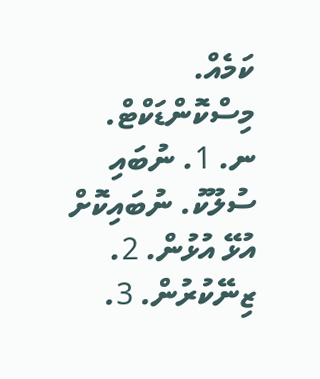ކަމެއް.
މިސްކޮންޑަކްޓް. ނ. 1. ނުބައި ސުލޫކު. ނުބައިކޮށް އުޅޭ އުޅުން. 2. ޒިނޭކުރުން. 3.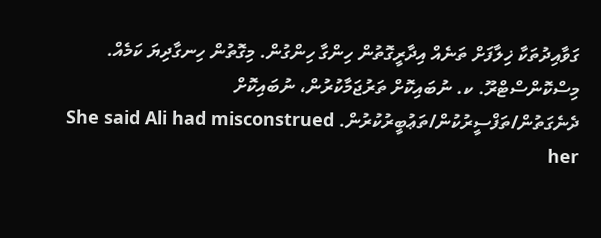ގަވާއިދުތަކާ ޚިލާފަށް ތަނެއް އިދާރީގޮތުން ހިންގާ ހިންގުން. މިގޮތުން ހިނގާދިޔަ ކަމެއް.
މިސްކޮންސްޓްރޫ. ކ. ނުބައިކޮށް ތަރުޖަމާކުރުން، ނުބައިކޮށް ދެނެގަތުން/ތަފްސީރުކުން/ތަޢުބީރުކުރުން. She said Ali had misconstrued her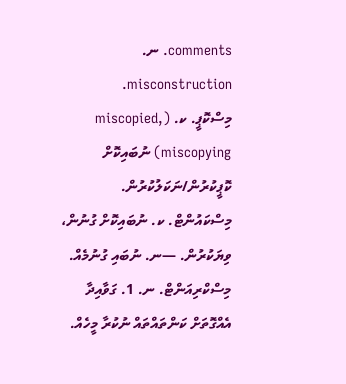comments. ނ. misconstruction.
މިސްކޮޕީ. ކ. (miscopied, miscopying) ނުބައިކޮށް ކޮޕީކުރުން/ނަކަލުކުރުން.
މިސްކައުންޓް. ކ. ނުބައިކޮށް ގުނުން، ވިޔަކުރުން. —ނ. ނުބައި ގުނުމެއް.
މިސްކްރިއަންޓް. ނ. 1. ގަވާއިދާ އެއްގޮތަށް ކަންތައްތައް ނުކުރާ މީހެއް.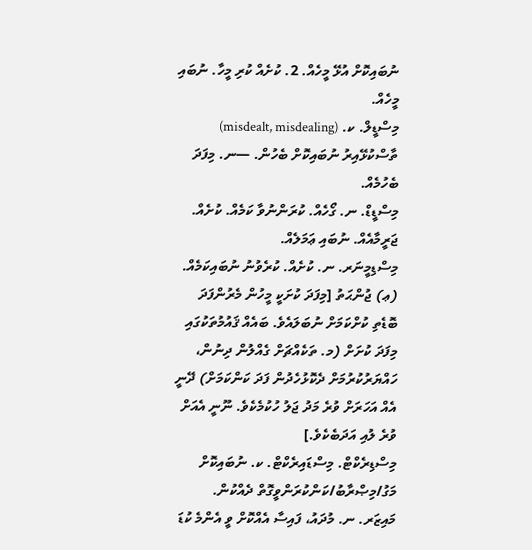ނުބައިކޮށް އުޅޭ މީހެއް. 2. ކުށެއް ކުރި މީހާ. ނުބައި މީހެއް.
މިސްޑީލް. ކ. (misdealt, misdealing) ތާސްކުޅޭއިރު ނުބައިކޮށް ބެހުން. —ނ. މިފަދަ ބެހުމެއް.
މިސްޑީޑް. ނ. ގޯހެއް. ކުރަންނުވާ ކަމެއް. ކުށެއް. ޖަރީމާއެއް. ނުބައި ޢަމަލެއް.
މިސްޑިމީނަރ. ނ. ކުށެއް. ކުރެވުނު ނުބައިކަމެއް. (ޢ) ޖުންޙަތު [މިފަދަ ކުށަކީ މީހުން މެރުންފަދަ ބޮޑެތި ކުށްކަމަށް ނުބަލައެވެ. ބައެއް ޤައުމުތަކުގައި މިފަދަ ކުށަށް (މ. ތަކެއްޗަށް ގެއްލުން ދިނުން، ހައްޔަރުކުރުމަށް ދެކޮޅުހެދުން ފަދަ ކަންކަމަށް) ދޭނީ އެއް އަހަރަށް ވުރެ މަދު ޖަލު ހުކުމެކެވެ. ނޫނީ އެއަށް ވުރެ ލުއި އަދަބެކެވެ.]
މިސްޑިރެކްޓް. މިސްޑައިރެކްޓް. ކ. ނުބައިކޮށް މަގު/މިޞްރާބު/ކަންކުރަންވީގޮތް ދެއްކުން.
މައިޒަރ. ނ. މުދައު، ފައިސާ އެއްކޮށް ވީ އެންމެ ކުޑަ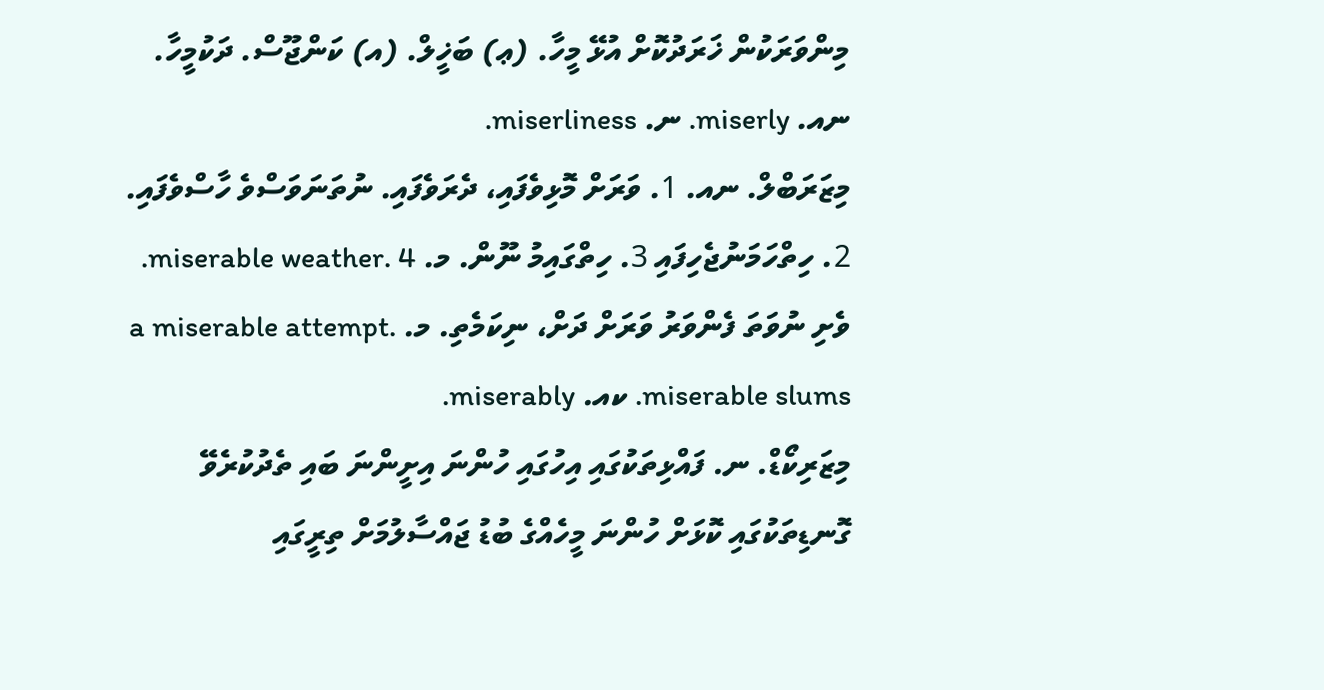މިންވަރަކުން ޚަރަދުކޮށް އުޅޭ މީހާ. (ޢ) ބަޚީލް. (އ) ކަންޖޫސް. ދަކުމީހާ. ނއ. miserly. ނ. miserliness.
މިޒަރަބްލް. ނއ. 1. ވަރަށް މޮޅިވެފައި، ދެރަވެފައި. ނުތަނަވަސްވެ ހާސްވެފައި. 2. ހިތްހަމަނުޖެހިފައި 3. ހިތްގައިމު ނޫން. މ. miserable weather. 4. ވެށި ނުވަތަ ފެންވަރު ވަރަށް ދަށް، ނިކަމެތި. މ. a miserable attempt. miserable slums. ކއ. miserably.
މިޒަރިކޯޑް. ނ. ފައްޅިތަކުގައި އިހުގައި ހުންނަ އިށީންނަ ބައި ތެދުކުރެވޭ ގޮނޑިތަކުގައި ކޮޅަށް ހުންނަ މީހެއްގެ ބުޑު ޖައްސާލުމަށް ތިރީގައި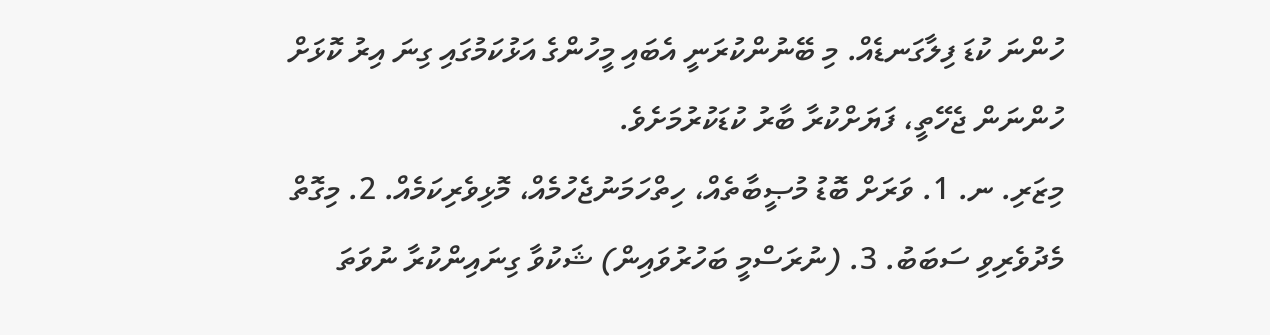ހުންނަ ކުޑަ ފިލާގަނޑެއް. މި ބޭނުންކުރަނީ އެބައި މީހުންގެ އަޅުކަމުގައި ގިނަ އިރު ކޮޅަށް ހުންނަން ޖެހޭތީ، ފަޔަށްކުރާ ބާރު ކުޑަކުރުމަށެވެ.
މިޒަރި. ނ. 1. ވަރަށް ބޮޑު މުޞީބާތެއް، ހިތްހަމަނުޖެހުމެއް، މޮޅިވެރިކަމެއް. 2. މިގޮތް މެދުވެރިވި ސަބަބު. 3. (ނުރަސްމީ ބަހުރުވައިން) ޝަކުވާ ގިނައިންކުރާ ނުވަތަ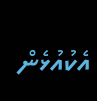އެކުއުޅެން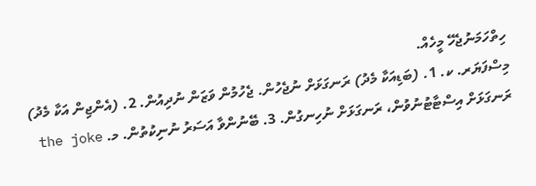ހިތްހަމަނުޖެހޭ މީހެއް.
މިސްފަޔަރ. ކ. 1. (ބަޑިއަކާ މެދު) ރަނގަޅަށް ނުޖެހުން. ޖެހުމުން ވަޒަން ނުދިއުން. 2. (އެންޖިން އަކާ މެދު) ރަނގަޅަށް އިސްޓާޓުނުވުން، ރަނގަޅަށް ނުހިނގުން. 3. ބޭނުންވާ އަސަރު ނުނިކުތުން. މ. the joke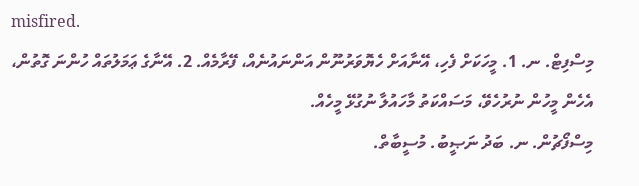misfired.
މިސްފިޓް. ނ. 1. މީހަކަށް ފެހި، އޭނާއަށް ހެޔޮވަރުނޫން އަންނައުނެއް، ފޭރާމެއް. 2. އޭނާގެ ޢަމަލުތައް ހުންނަ ގޮތުން، އެހެން މީހުން ނުރުހެވޭ، މަސައްކަތު މާހައުލާ ނުގުޅޭ މީހެއް.
މިސްފޯޗުން. ނ. ބަދު ނަޞީބު. މުސީބާތް.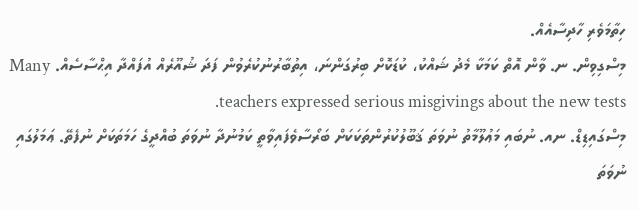ހިތާމަވެރި ހާދިސާއެއް.
މިސްގިވިން. ނ. ވާން އޮތް ކަމަކާ މެދު ޝައްކު، ކުޑަކޮށް ބިރުގަންނަ، އިތުބާރުނުކުރެވުން ފަދަ ޝުއޫރެއް އުފައްދާ އިޙްސާސެއް. Many teachers expressed serious misgivings about the new tests.
މިސްގައިޑިޑް. ނއ. ނުބައި މަޢުލޫމާތު ނުވަތަ ޤަބޫލުކުރުންތަކަކަށް ބަރޯސާވެފައިވާތީ ކަމުނުދާ ނުވަތަ ބުއްދީގެ ހަމަތަކަށް ނުފެތޭ. ޢަމަލުގައި ނުވަތަ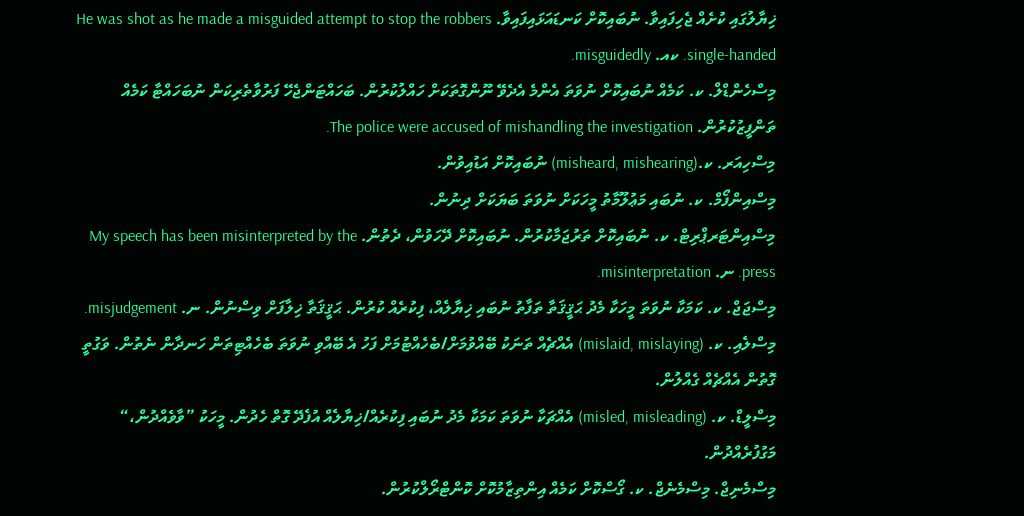ޚިޔާލުގައި ކުށެއް ޖެހިފައިވާ. ނުބައިކޮށް ކަނޑައަޅައިފައިވާ. He was shot as he made a misguided attempt to stop the robbers single-handed. ކއ. misguidedly.
މިސްހެންޑްލް. ކ. ކަމެއް ނުބައިކޮށް ނުވަތަ އެންމެ އެދެވޭ ނޫންގޮތަކަށް ހައްލުކުރުން. ބަހައްޓަންޖެހޭ ފަރުވާތެރިކަން ނުބަހައްޓާ ކަމެއް ތަންފީޒުކުރުން. The police were accused of mishandling the investigation.
މިސްހިއަރ. ކ.(misheard, mishearing) ނުބައިކޮށް އަޑުއިވުން.
މިސްއިންފޯމް. ކ. ނުބައި މަޢުލޫމާތު މީހަކަށް ނުވަތަ ބަޔަކަށް ދިނުން.
މިސްއިންޓަރޕްރިޓް. ކ. ނުބައިކޮށް ތަރުޖަމާކުރުން. ނުބައިކޮށް ދޭހަވުން، ދެތުން. My speech has been misinterpreted by the press. ނ. misinterpretation.
މިސްޖަޖް. ކ. ކަމަކާ ނުވަތަ މީހަކާ މެދު ޙަޤީޤަތާ ތަފާތު ނުބައި ޚިޔާލެއް، ފިކުރެއް ކުރުން. ޙަޤީޤަތާ ޚިލާފަށް ވިސްނުން. ނ. misjudgement.
މިސްލެއި. ކ. (mislaid, mislaying) އެއްޗެއް ތަނަކު ބޭއްވުމަށް/ބެހެއްޓުމަށް ފަހު އެ ބޭއްވި ނުވަތަ ބެހެއްޓިތަން ހަނދާން ނެތުން. ވަގުތީ ގޮތުން އެއްޗެއް ގެއްލުން.
މިސްލީޑް. ކ. (misled, misleading) އެއްޗަކާ ނުވަތަ ކަމަކާ މެދު ނުބައި ފިކުރެއް/ޚިޔާލެއް އުފެދޭ ގޮތް ހެދުން. މީހަކު ”ވާވެއްދުން،“ މަގުފުރެއްދުން.
މިސްމެނިޖް. މިސްމެނެޖް. ކ. ގޯސްކޮށް ކަމެއް އިންތިޒާމުކޮށް ކޮންޓްރޯލްކުރުން.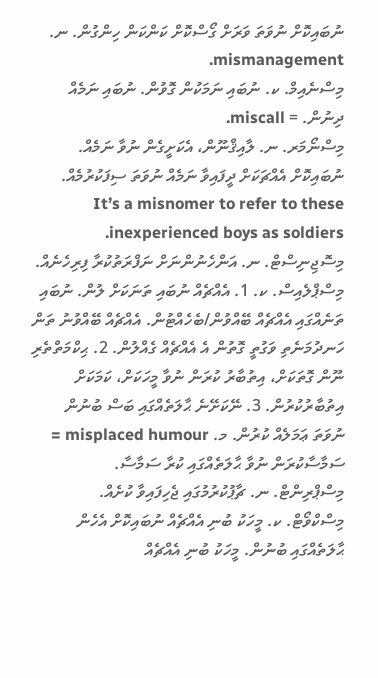ނުބައިކޮށް ނުވަތަ ވަރަށް ގޯސްކޮށް ކަންކަން ހިންގުން. ނ. mismanagement.
މިސްނެއިމް. ކ. ނުބައި ނަމަކުން ގޮވުން. ނުބައި ނަމެއް ދިނުން. = miscall.
މިސްނޯމަރ. ނ. ލާއިޤްނޫން، އެކަށީގެން ނުވާ ނަމެއް. ނުބައިކޮށް އެއްޗަކަށް ދީފައިވާ ނަމެއް ނުވަތަ ސިފަކުރުމެއް. It’s a misnomer to refer to these inexperienced boys as soldiers.
މިސޮޖިނިސްޓް. ނ. އަންހެނުންނަށް ނަފްރަތުކުރާ ފިރިހެނެއް.
މިސްޕްލެއިސް. ކ. 1. އެއްޗެއް ނުބައި ތަނަކަށް ލުން. ނުބައި ތަނެއްގައި އެއްޗެއް ބޭއްވުން/ބެހެއްޓުން. އެއްޗެއް ބޭއްވުނު ތަން ހަނދުމަނެތި ވަގުތީ ގޮތުން އެ އެއްޗެއް ގެއްލުން. 2. ޙިކްމަތްތެރި ނޫން ގޮތަކަށް، އިތުބާރު ކުރަން ނުވާ މީހަކަށް، ކަމަކަށް އިތުބާރުކުރުން. 3. ނޭކަށޭނެ ޙާލަތެއްގައި ބަސް ބުނުން ނުވަތަ ޢަމަލެއް ކުރުން. މ. misplaced humour = ސަމާސާކުރަން ނުވާ ޙާލަތެއްގައި ކުރާ ސަމާސާ.
މިސްޕްރިންޓް. ނ. ޗާޕުކުރުމުގައި ޖެހިފައިވާ ކުށެއް.
މިސްކްވޯޓް. ކ. މީހަކު ބުނި އެއްޗެއް ނުބައިކޮށް އެހެން ޙާލަތެއްގައި ބުނުން. މީހަކު ބުނި އެއްޗެއް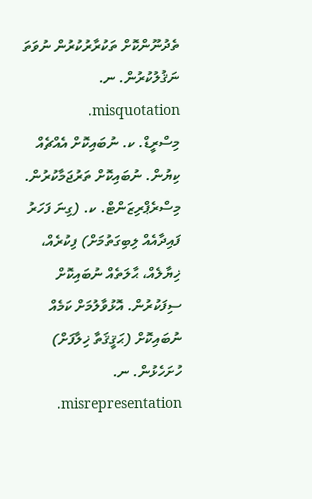ތެދުނޫންކޮށް ތަކުރާރުކުރުން ނުވަތަ ނަޤުލުކުރުން. ނ. misquotation.
މިސްރީޑް. ކ. ނުބައިކޮށް އެއްޗެއް ކިޔުން. ނުބައިކޮށް ތަރުޖަމާކުރުން.
މިސްރެޕްރިޒަންޓް. ކ. (ގިނަ ފަހަރު ފައިދާއެއް ލިބިގަތުމަށް) ފިކުރެއް، ޚިޔާލެއް، ޙާލަތެއް ނުބައިކޮށް ސިފަކުރުން. އޮޅުވާލުމަށް ކަމެއް ނުބައިކޮށް (ޙަޤީޤަތާ ޚިލާފަށް) ހުށަހެޅުން. ނ. misrepresentation.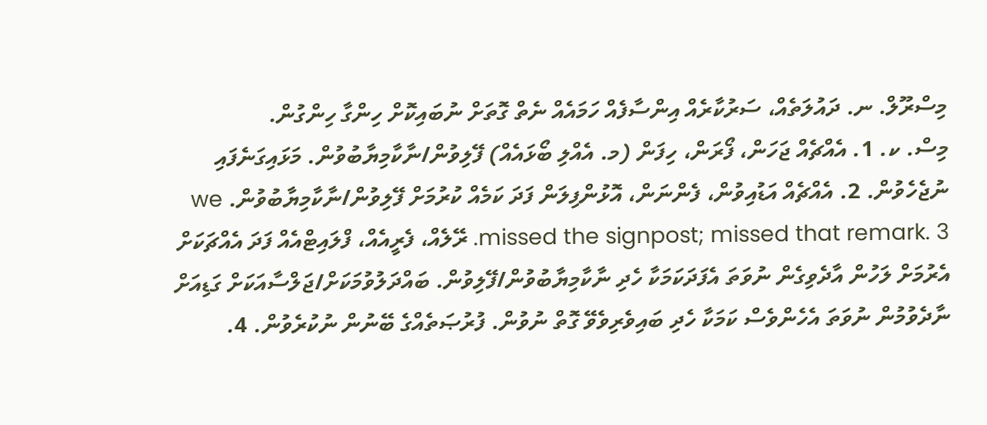މިސްރޫލް. ނ. ދައުލަތެއް، ސަރުކާރެއް އިންސާފެއް ހަމައެއް ނެތް ގޮތަށް ނުބައިކޮށް ހިންގާ ހިންގުން.
މިސް. ކ. 1. އެއްޗެއް ޖަހަން، ފޯރަން، ހިފަން (މ. އެއްލި ބޯޅައެއް) ފޭލިވުން/ނާކާމިޔާބުވުން. މަޅައިގަނެފައި ނުޖެހެވުން. 2. އެއްޗެއް އަޑުއިވުން، ފެންނަން، އޮޅުންފިލަން ފަދަ ކަމެއް ކުރުމަށް ފޭލިވުން/ނާކާމިޔާބުވުން. we missed the signpost; missed that remark. 3. ރޭލެއް، ފެރީއެއް، ފްލައިޓްއެއް ފަދަ އެއްޗަކަށް އެރުމަށް ލަހުން އާދެވިގެން ނުވަތަ އެފަދަކަމަކާ ހެދި ނާކާމިޔާބުވުން/ފޭލިވުން. ބައްދަލުވުމަކަށް/ޖަލްސާއަކަށް ގަޑިއަށް ނާދެވުމުން ނުވަތަ އެހެންވެސް ކަމަކާ ހެދި ބައިވެރިވެވޭ ގޮތް ނުވުން. ފުރުޞަތެއްގެ ބޭނުން ނުކުރެވުން. 4.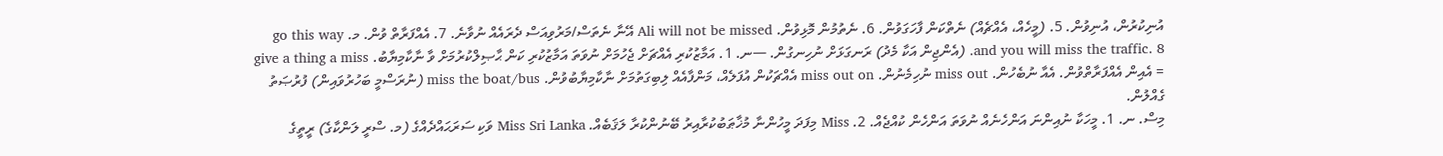އުނިކުރުން، އުނިވުން. 5. (މީހެއް، އެއްޗެއް) ނެތްކަން ފާހަގަވުން. 6. ނެތުމުން މޮޅިވުން. Ali will not be missed އޭނާ ނެތަސް/މަރުވިއަސް ދެރައެއް ނުވާނެ. 7. އެއްފަރާތް ވުން. މ. go this way and you will miss the traffic. 8. (އެންޖިން އަކާ މެދު) ރަނގަޅަށް ނުހިނގުން. —ނ. 1. އަމާޒުކުރި އެއްޗަށް ޖެހުމަށް ނުވަތަ އަމާޒުކުރި ކަން ޙާޞިލްކުރުމަށް ވާ ނާކާމިޔާބު. give a thing a miss = އެއިން އެއްފަރާތްވުން. އެއާ ނުބެހުން. miss out ނުހިމެނުން. miss out on އެއްޗަކުން އުފަލެއް، މަންފާއެއް ލިބިގަތުމަށް ނާކާމިޔާބުވުން. miss the boat/bus (ނުރަސްމީ ބަހުރުވައިން) ފުރުޞަތު ގެއްލުން.
މިސް. ނ. 1. މީހަކާ ނުއިންނަ އަންހެނެއް ނުވަތަ އަންހެން ކުއްޖެއް. 2. Miss މިފަދަ މީހުންނާ މުޚާޠަބުކުރާއިރު ބޭނުންކުރާ ލަޤަބެއް. Miss Sri Lanka ވަކި ސަރަޙައްދެއްގެ (މ. ސްރީ ލަންކާގެ) ރީތީގެ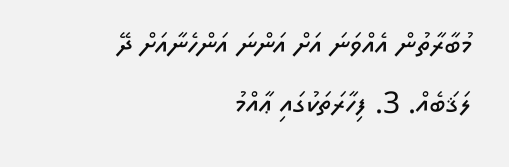މުބާރާތުން އެއްވަނަ އަށް އަންނަ އަންހެނާއަށް ދޭ ލަޤަބެއް. 3. ފިހާރަތަކުގައި ޢާއްމު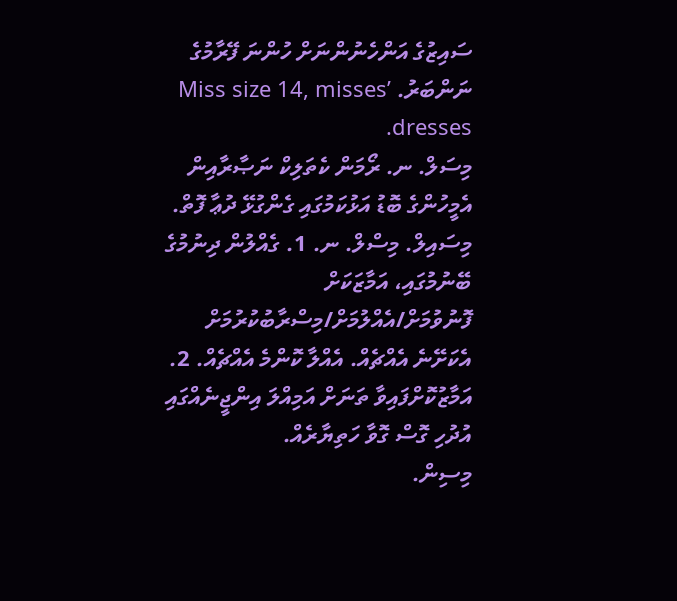ސައިޒުގެ އަންހެނުންނަށް ހުންނަ ފޭރާމުގެ ނަންބަރު. Miss size 14, misses’ dresses.
މިސަލް. ނ. ރޯމަން ކެތަލިކް ނަޞާރާއިން އެމީހުންގެ ބޮޑު އަޅުކަމުގައި ގެންގުޅޭ ދުޢާ ފޮތް.
މިސައިލް. މިސްލް. ނ. 1. ގެއްލުން ދިނުމުގެ ބޭނުމުގައި، އަމާޒަކަށް ފޮނުވުމަށް/އެއްލުމަށް/މިސްރާބުކުރުމަށް އެކަށޭނެ އެއްޗެއް. އެއްލާ ކޮންމެ އެއްޗެއް. 2. އަމާޒުކޮށްފައިވާ ތަނަށް އަމިއްލަ އިންޖީނެއްގައި އުދުހި ގޮސް ގޮވާ ހަތިޔާރެއް.
މިސިން.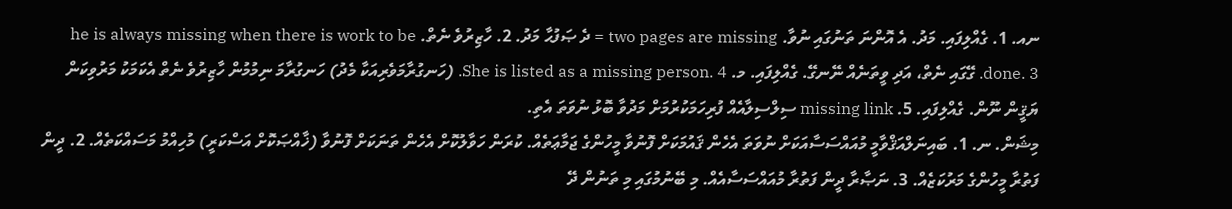ނއ. 1. ގެއްލިފައި. މަދު. އެ އޮންނަ ތަނުގައި ނުވާ. two pages are missing = ދެ ޞަފުޙާ މަދު. 2. ހާޒިރުވެ ނެތް. he is always missing when there is work to be done. 3. ގޭގައި ނެތް، އަދި ވީތަނެއް ނޭނގޭ. ގެއްލިފައި. މ. She is listed as a missing person. 4. (ހަނގުރާމަވެރިއަކާ މެދު) ހަނގުރާމަ ނިމުމުން ހާޒިރުވެ ނެތް އެކަމަކު މަރުވިކަން ޔަޤީން ނޫން. ގެއްލިފައި. 5. missing link ސިލްސިލާއެއް ފުރިހަމަކުރުމަށް މަދުވާ ބޮޅު ނުވަތަ އެތި.
މިޝަން. ނ. 1. ބައިނަލްއަޤްވާމީ މުއައްސަސާއަކަށް ނުވަތަ އެހެން ޤައުމަކަށް ފޮނުވާ މީހުންގެ ޖަމާޢަތެއް. ކުރަން ހަވާލުކޮށް އެހެން ތަނަކަށް ފޮނުވާ (ޚާއްޞަކޮށް އަސްކަރީ) މުހިއްމު މަސައްކަތެއް. 2. ދީން ފަތުރާ މީހުންގެ މަރުކަޒެއް. 3. ނަޞާރާ ދީން ފަތުރާ މުއައްސަސާއެއް. މި ބޭނުމުގައި މި ތަނުން ދޭ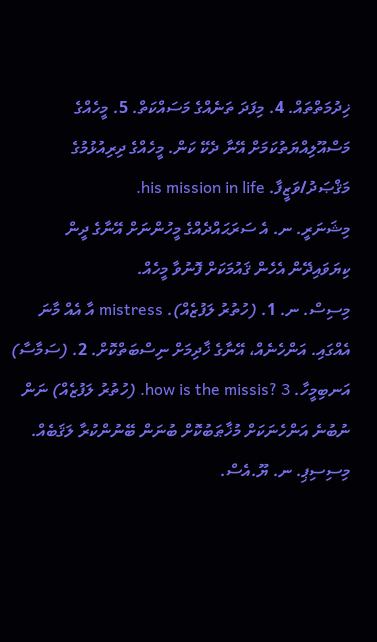ޚިދުމަތްތައް. 4. މިފަދަ ތަނެއްގެ މަސައްކަތް. 5. މީހެއްގެ މަސްއޫލިއްޔަތުކަމަށް އޭނާ ދެކޭ ކަން. މީހެއްގެ ދިރިއުޅުމުގެ މަޤްޞަދު/ވަޒީފާ. his mission in life.
މިޝަނަރީ. ނ. އެ ސަރަޙައްދެއްގެ މީހުންނަށް އޭނާގެ ދީން ކިޔަވައިދޭން އެހެން ޤައުމަކަށް ފޮނުވާ މީހެއް.
މިސިސް. ނ. 1. (ހުތުރު ލަފުޒެއް). mistress އާ އެއް މާނަ އެއްގައި. އަންހެނެއް، އޭނާގެ ޚާދިމަށް ނިސްބަތްކޮށް. 2. (ސަމާސާ) އަނބިމީހާ. how is the missis? 3. (ހުތުރު ލަފުޒެއް) ނަން ނުބުނެ އަންހެނަކަށް މުޚާޠަބުކޮށް ބުނަން ބޭނުންކުރާ ލަޤަބެއް.
މިސިސިޕި. ނ. ޔޫ.އެސް.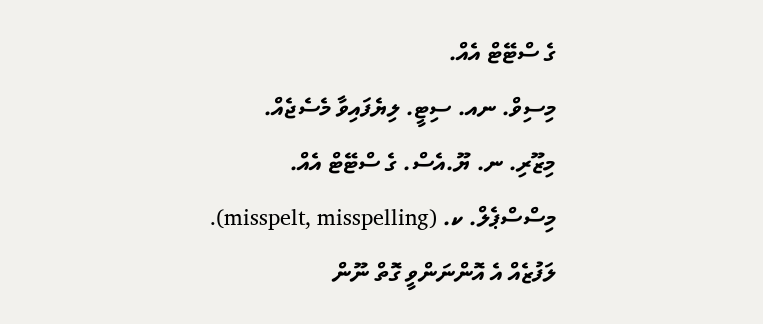ގެ ސްޓޭޓް އެއް.
މިސިވް. ނއ. ސިޓީ. ލިޔެފައިވާ މެސެޖެއް.
މިޒޫރި. ނ. ޔޫ.އެސް. ގެ ސްޓޭޓް އެއް.
މިސްސްޕެލް. ކ. (misspelt, misspelling). ލަފުޒެއް އެ އޮންނަންވީ ގޮތް ނޫން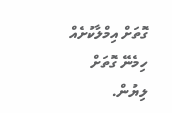ގޮތަށް އިމްލާކުށެއް ހިމެނޭ ގޮތަށް ލިޔުން.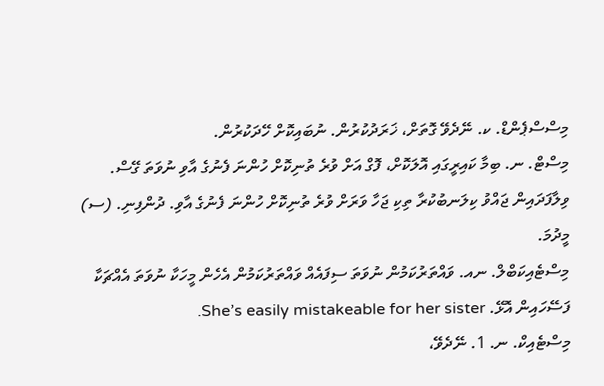މިސްސްޕެންޑް. ކ. ނޭދެވޭ ގޮތަށް، ޚަރަދުކުރުން. ނުބައިކޮށް ހޭދަކުރުން.
މިސްޓް. ނ. ބިމާ ކައިރީގައި އޮލަކޮށް، ފޮގް އަށް ވުރެ ތުނިކޮށް ހުންނަ ފެނުގެ އާވި ނުވަތަ ގޭސް. ވިލާފަދައިން ޖައްވު ކިލަނބުކުރާ ތިކި ޖަހާ ވަރަށް ވުރެ ތުނިކޮށް ހުންނަ ފެނުގެ އާވި. ދުންފިނި. (ސ) މީދުމަ.
މިސްޓެއިކަބްލް. ނއ. ވައްތަރުކަމުން ނުވަތަ ސިފައެއް ވައްތަރުކަމުން އެހެން މީހަކާ ނުވަތަ އެއްޗަކާ ފަސޭހައިން އޮޅޭ. She’s easily mistakeable for her sister.
މިސްޓެއިކް. ނ. 1. ނޭދެވޭ،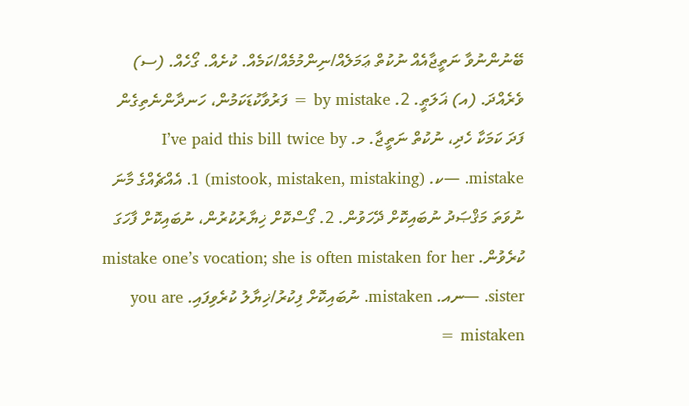ބޭނުންނުވާ ނަތީޖާއެއް ނުކުތް ޢަމަލެއް/ނިންމުމެއް/ކަމެއް. ކުށެއް. ގޯހެއް. (ސ) ވެރެއްދަ. (އ) ޣަލަޠީ. 2. by mistake = ފަރުވާކުޑަކަމުން، ހަނދާންނެތިގެން ފަދަ ކަމަކާ ހެދި، ނުކުތް ނަތީޖާ. މ. I’ve paid this bill twice by mistake. —ކ. (mistook, mistaken, mistaking) 1. އެއްޗެއްގެ މާނަ ނުވަތަ މަޤްޞަދު ނުބައިކޮށް ދޭހަވުން. 2. ގޯސްކޮށް ޚިޔާރުކުރުން، ނުބައިކޮށް ފާހަގަ ކުރެވުން. mistake one’s vocation; she is often mistaken for her sister. —ނއ. mistaken. ނުބައިކޮށް ފިކުރު/ޚިޔާލު ކުރެވިފައި. you are mistaken =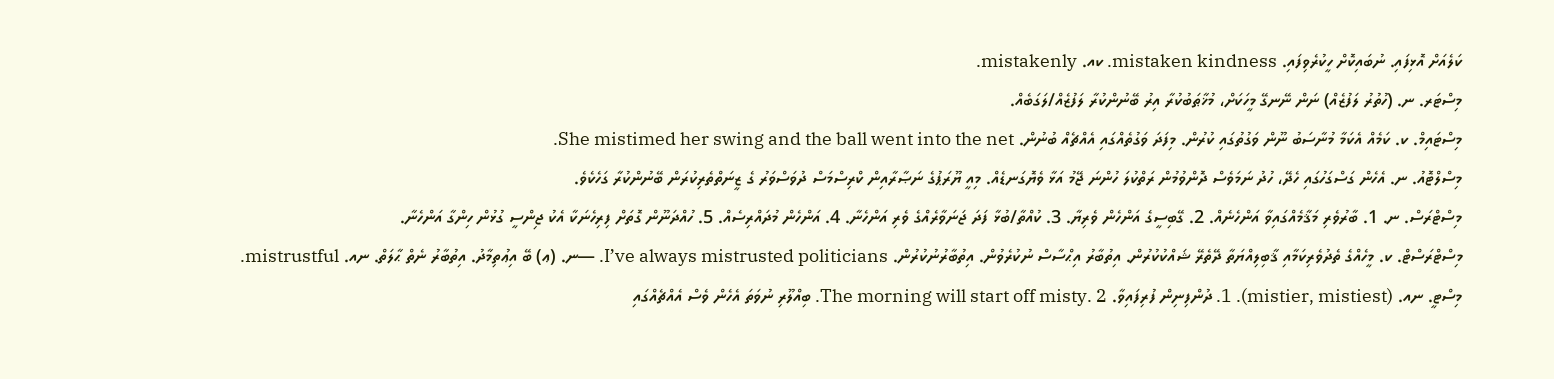ކަލެއަށް އޮޅިފައި. ނުބައިކޮށް ހީކުރެވިފައި. mistaken kindness. ކއ. mistakenly.
މިސްޓަރ. ނ. (ހުތުރު ލަފުޒެއް) ނަން ނޭނގޭ މީހަކަށް، މުޚާޠަބުކުރާ އިރު ބޭނުންކުރާ ލަފުޒެއް/ލަގަބެއް.
މިސްޓައިމް. ކ. ކަމެއް އެކަމާ މުނާސަބު ނޫން ވަގުތުގައި ކުރުން. މިފަދަ ވަގުތެއްގައި އެއްޗެއް ބުނުން. She mistimed her swing and the ball went into the net.
މިސްލްޓޮއު. ނ. އެހެން ގަސްގަހުގައި ހެދޭ، ހުދު ނަމަވެސް ދޮންވުމުން ރަތްކުލަ ހުންނަ ޖޭމު އަޅާ ވެޔޮގަނޑެއް. މިއީ ޔޫރަޕުގެ ނަޞާރާއިން ކްރިސްމަސް ދުވަސްވަރު ގެ ޒީނަތްތެރިކުރަން ބޭނުންކުރާ ގަހެކެވެ.
މިސްޓްރަސް. ނ. 1. ބާރުވެރި މަޤާމެއްގައިވާ އަންހެނެއް. 2. ގޭބިސީގެ އަންހެން ވެރިޔާ. 3. ކުއްތާ/ބުޅާ ފަދަ ޖަނަވާރެއްގެ ވެރި އަންހެނާ. 4. އަންހެން މުދައްރިސެއް. 5. ހުއްދަނޫން ގޮތަށް ފިރިހެނަކާ އެކު ޖިންސީ ގުޅުން ހިންގާ އަންހެނާ.
މިސްޓްރަސްޓް. ކ. މީހެއްގެ ތެދުވެރިކަމާއި ޤާބިލިއްޔަތާ ދޭތެރޭ ޝައްކުކުރުން. އިތުބާރު އިޙްސާސް ނުކުރެވުން. އިތުބާރުނުކުރުން. I’ve always mistrusted politicians. —ނ. (ޢ) ބޭ އިޢުތިމާދު. އިތުބާރު ނެތް ޙާލަތް. ނއ. mistrustful.
މިސްޓީ. ނއ. (mistier, mistiest). 1. ދުންފިނިން ފުރިފައިވާ. The morning will start off misty. 2. ބިއްލޫރި ނުވަތަ އެހެން ވެސް އެއްޗެއްގައި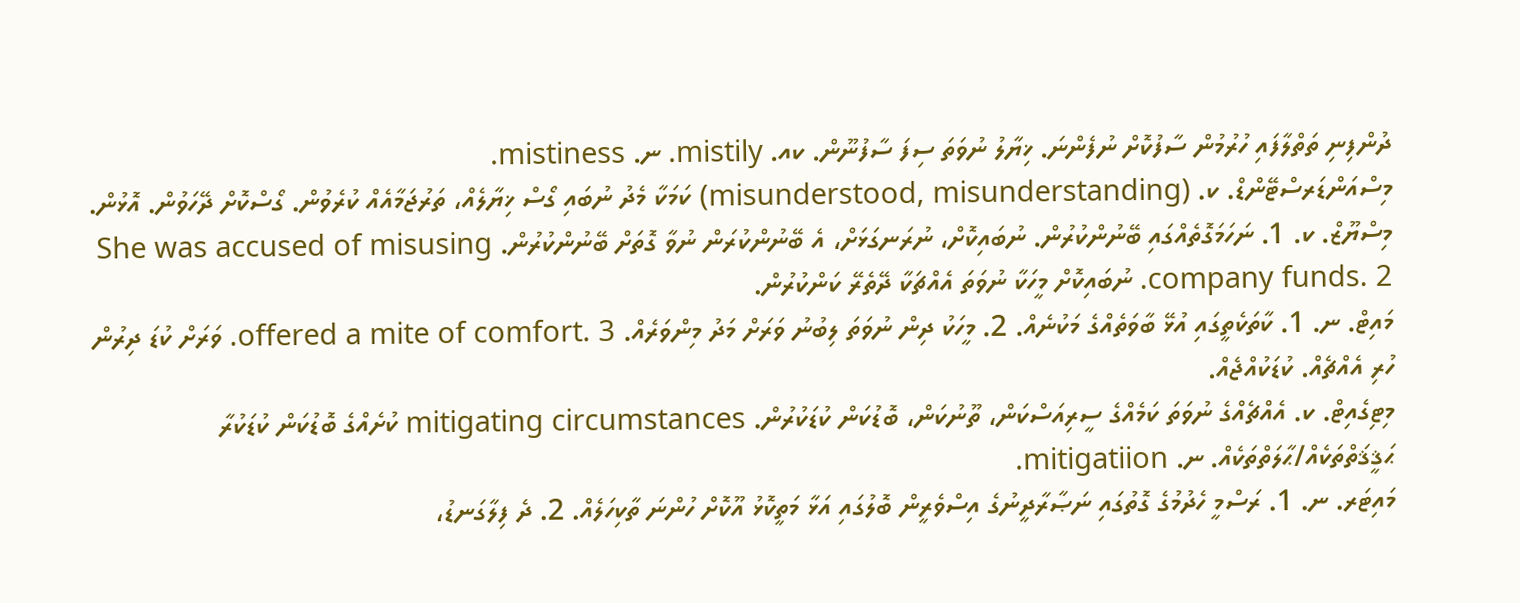ދުންފިނި ތަތްލާފައި ހުރުމުން ސާފުކޮށް ނުފެންނަ. ޚިޔާލު ނުވަތަ ސިފަ ސާފުނޫން. ކއ. mistily. ނ. mistiness.
މިސްއަންޑަރސްޓޭންޑް. ކ. (misunderstood, misunderstanding) ކަމަކާ މެދު ނުބައި ގޯސް ޚިޔާލެއް، ތަރުޖަމާއެއް ކުރެވުން. ގޯސްކޮށް ދޭހަވުން. އޮޅުން.
މިސްޔޫޒް. ކ. 1. ނަހަމަގޮތެއްގައި ބޭނުންކުރުން. ނުބައިކޮށް، ނުރަނގަޅަށް، އެ ބޭނުންކުރަން ނުވާ ގޮތަށް ބޭނުންކުރުން. She was accused of misusing company funds. 2. ނުބައިކޮށް މީހަކާ ނުވަތަ އެއްޗަކާ ދޭތެރޭ ކަންކުރުން.
މައިޓް. ނ. 1. ކާތަކެތީގައި އުޅޭ ބާވަތެއްގެ މަކުނެއް. 2. މީހަކު ދިން ނުވަތަ ލިބުނު ވަރަށް މަދު މިންވަރެއް. offered a mite of comfort. 3. ވަރަށް ކުޑަ ދިރުން ހުރި އެއްޗެއް. ކުޑަކުއްޖެއް.
މިޓިގެއިޓް. ކ. އެއްޗެއްގެ ނުވަތަ ކަމެއްގެ ސީރިއަސްކަން، ތޫނުކަން، ބޮޑުކަން ކުޑަކުރުން. mitigating circumstances ކުށެއްގެ ބޮޑުކަން ކުޑަކުރާ ޙަޤީޤަތްތަކެއް/ޙާލަތްތަކެއް. ނ. mitigatiion.
މައިޓަރ. ނ. 1. ރަސްމީ ހެދުމުގެ ގޮތުގައި ނަޞާރާދީނުގެ އިސްވެރީން ބޮލުގައި އަޅާ މަތީކޮޅު އޫކޮށް ހުންނަ ތާކިހަލެއް. 2. ދެ ފިލާގަނޑު،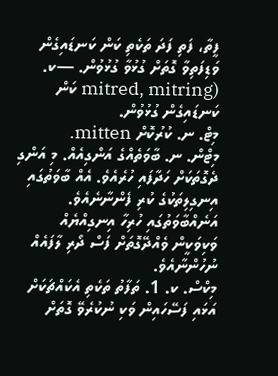ފީތާ، ފަތި ފަދަ ތަކެތި ކަން ކަނޑައިގެން ވަޑިފަތިވާ ގޮތަށް ގުޅުވާ ގުޅުވުން. —ކ. (mitred, mitring ކަން ކަނޑައިގެން ގުޅުވުން.
މިޓް. ނ. ކުރުކޮށް mitten.
މިޓްން. ނ. ބާވަތެއްގެ އަންގިއެއް. މި އަންގި ދެގޮތަކަށް ހަދާފައި ހުރެއެވެ. އެއް ބާވަތުގައި އިނގިލިތަކުގެ ކުރި ފެންނާނެއެވެ. އަނެއްބާވަތުގައި ހުރިހާ އިނގިއްޔެއް ވަކިވަކީން ވެއްދޭގޮތަށް ފަސް ދޯރި ލާފައެއް ނުހުންނާއެވެ.
މިކްސް. ކ. 1. ތަފާތު ތަކެތި އެކައްޗަކަށް އަޅައި ފަސޭހައިން ވަކި ނުކުރެވޭ ގޮތަށް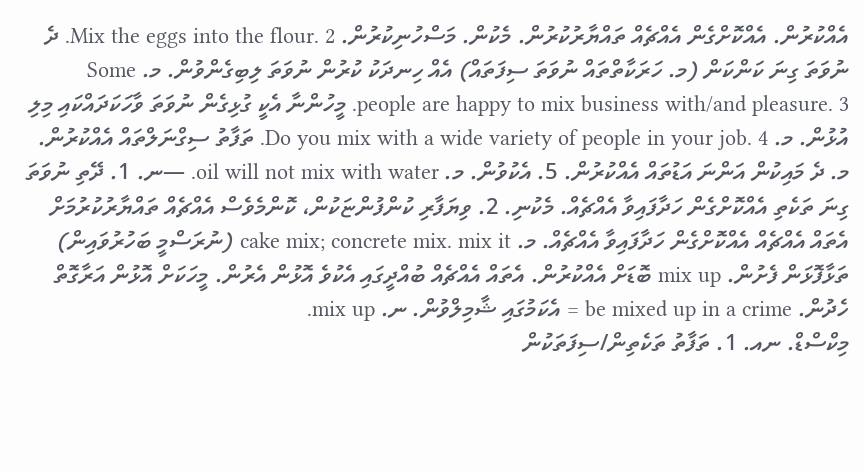އެއްކުރުން. އެއްކޮށްގެން އެއްޗެއް ތައްޔާރުކުރުން. މެކުން. މަސްހުނިކުރުން. Mix the eggs into the flour. 2. ދެ ނުވަތަ ގިނަ ކަންކަން (މ. ހަރަކާތްތައް ނުވަތަ ސިފަތައް) އެއް ހިނދަކު ކުރުން ނުވަތަ ލިބިގެންވުން. މ. Some people are happy to mix business with/and pleasure. 3. މީހުންނާ އެކީ ގުޅިގެން ނުވަތަ ވާހަކަދައްކައި މިލި އުޅުން. މ. Do you mix with a wide variety of people in your job. 4. ތަފާތު ސިގްނަލްތައް އެއްކުރުން. މ. ދެ މައިކުން އަންނަ އަޑުތައް އެއްކުރުން. 5. އެކުވުން. މ. oil will not mix with water. —ނ. 1. ދޭތި ނުވަތަ ގިނަ ތަކެތި އެއްކޮށްގެން ހަދާފައިވާ އެއްޗެއް. މެކުނި. 2. ވިޔަފާރި ކުންފުންޏަކުން، ކޮންމެވެސް އެއްޗެއް ތައްޔާރުކުރުމަށް އެތައް އެއްޗެއް އެއްކޮށްގެން ހަދާފައިވާ އެއްޗެއް. މ. cake mix; concrete mix. mix it (ނުރަސްމީ ބަހުރުވައިން) ތަޅާފޮޅަން ފެށުން. mix up ބޮޑަށް އެއްކުރުން. އެތައް އެއްޗެއް ބުއްދީގައި އެކުވެ އޮޅުން އެރުން. މީހަކަށް އޮޅުން އަރާގޮތް ހެދުން. be mixed up in a crime = އެކަމުގައި ޝާމިލްވުން. ނ. mix up.
މިކްސްޑް. ނއ. 1. ތަފާތު ތަކެތިން/ސިފަތަކުން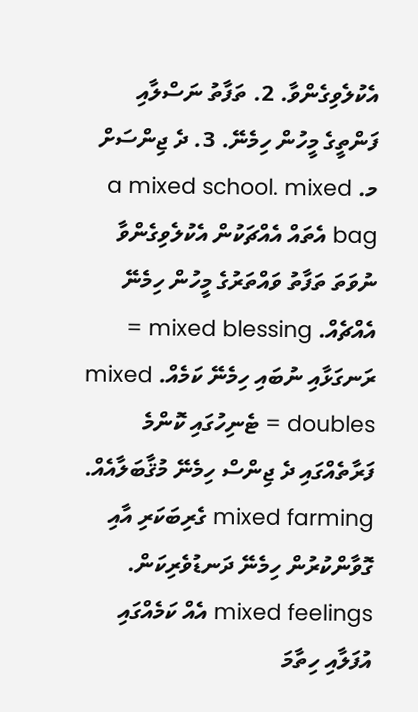އެކުލެވިގެންވާ. 2. ތަފާތު ނަސްލާއި ފަންތީގެ މީހުން ހިމެނޭ. 3. ދެ ޖިންސަށް މ. a mixed school. mixed bag އެތައް އެއްޗަކުން އެކުލެވިގެންވާ ނުވަތަ ތަފާތު ވައްތަރުގެ މީހުން ހިމެނޭ އެއްޗެއް. mixed blessing = ރަނގަޅާއި ނުބައި ހިމެނޭ ކަމެއް. mixed doubles = ޓެނިހުގައި ކޮންމެ ފަރާތެއްގައި ދެ ޖިންސް ހިމެނޭ މުޤާބަލާއެއް. mixed farming ގެރިބަކަރި އާއި ގޮވާންކުރުން ހިމެނޭ ދަނޑުވެރިކަން. mixed feelings އެއް ކަމެއްގައި އުފަލާއި ހިތާމަ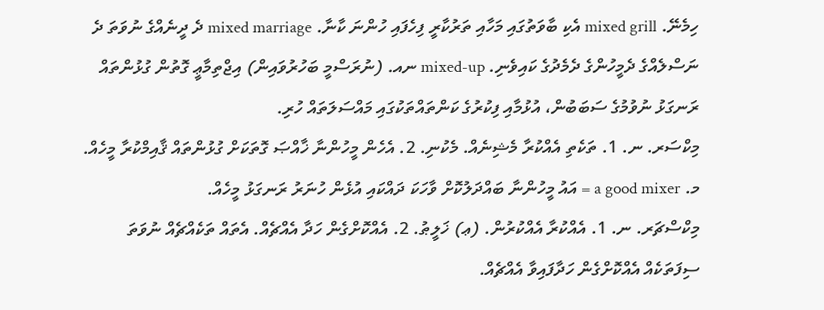ހިމެނޭ. mixed grill އެކި ބާވަތުގައި މަހާއި ތަރުކާރީ ފިހެފައި ހުންނަ ކާނާ. mixed marriage ދެ ދީނެއްގެ ނުވަތަ ދެ ނަސްލެއްގެ ދެމީހުންގެ ދެމެދުގެ ކައިވެނި. mixed-up ނއ. (ނުރަސްމީ ބަހުރުވައިން) އިޖްތިމާޢީ ގޮތުން ގުޅުންތައް ރަނގަޅު ނުވުމުގެ ސަބަބުން، އުޅުމާއި ފިކުރުގެ ކަންތައްތަކުގައި މައްސަލަތައް ހުރި.
މިކްސަރ. ނ. 1. ތަކެތި އެއްކުރާ މެޝިނެއް. މެކުނި. 2. އެހެން މީހުންނާ ޚާއްޞަ ގޮތަކަށް ގުޅުންތައް ޤާއިމްކުރާ މީހެއް. މ. a good mixer = އައު މީހުންނާ ބައްދަލުކޮށް ވާހަކަ ދައްކައި އުޅެން ހުނަރު ރަނގަޅު މީހެއް.
މިކްސްޗަރ. ނ. 1. އެއްކުރާ އެއްކުރުން. (ޢ) ޚަލީޠު. 2. އެއްކޮށްގެން ހަދާ އެއްޗެއް. އެތައް ތަކެއްޗެއް ނުވަތަ ސިފަތަކެއް އެއްކޮށްގެން ހަދާފައިވާ އެއްޗެއް.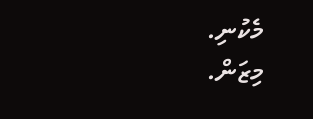މެކުނި.
މިޒަން.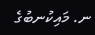ނ. މައިކުނބުގެ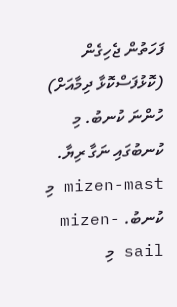ފަހަތުން ޖެހިގެން (ކޮޅުފަސްކޮޅާ ދިމާއަށް) ހުންނަ ކުނބު. މި ކުނބުގައި ނަގާ ރިޔާ. mizen-mast މި ކުނބު. mizen-sail މި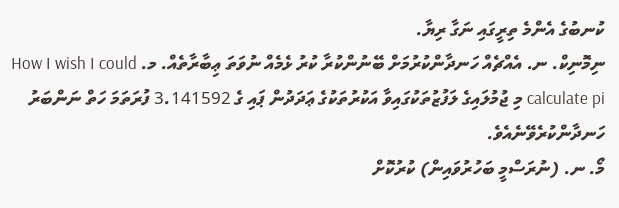ކުނބުގެ އެންމެ ތިރީގައި ނަގާ ރިޔާ.
ނިމޮނިކް. ނ. އެއްޗެއް ހަނދާންކުރުމަށް ބޭނުންކުރާ ކުރު ޅެމެއް ނުވަތަ ޢިބާރާތެއް. މ. How I wish I could calculate pi މި ޖުމުލައިގެ ލަފުޒުތަކުގައިވާ އަކުރުތަކުގެ ޢަދަދުން ޕައި ގެ 3.141592 ފުރަތަމަ ހަތް ނަންބަރު ހަނދާންކުރެވޭނެއެވެ.
މޯ. ނ. (ނުރަސްމީ ބަހުރުވައިން) ކުރުކޮށް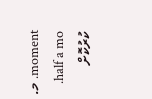moment. މ. half a mo.
ކުރުކޮށް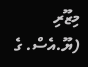މިޒޫރި (ޔޫ.އެސް. ގެ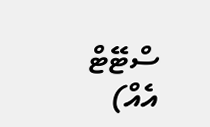ސްޓޭޓް އެއް)